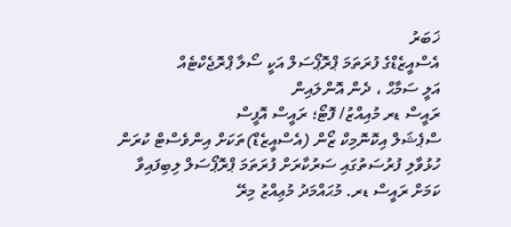ޚަބަރު
އެސްއީޒެޑްގެ ފުރަތަމަ ޕްރޮޕޯސަލް އަކީ ސޯލާ ޕްރޮޖެކްޓެއް
އަލީ ސަމާޙް ، ދެން އޮންލައިން
ރައީސް ޑރ މުއިއްޒު/ ފޮޓޯ؛ ރައީސް އޮފީސް
ސްޕެޝަލް އިކޮނޮމިކް ޒޯން (އެސްއީޒެޑް)ތަކަށް އިންވެސްޓް ކުރަން ހުޅުވާލި ފުރުސަތުގައި ސަރުކާރަށް ފުރަތަމަ ޕްރޮޕޯސަލް ލިބިފައިވާ ކަމަށް ރައީސް ޑރ. މުޙައްމަދު މުޢިއްޒު މިރޭ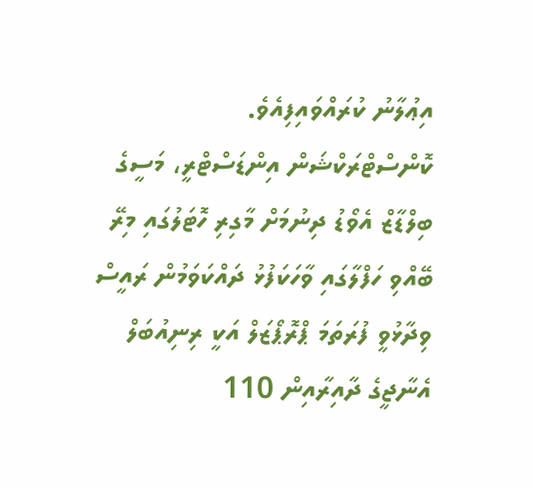އިޢުލާނު ކުރައްވައިފިއެވެ.
ކޮންސްޓްރަކްޝަން އިންޑަސްޓްރީ، މަސީގެ ބިލްޑާޒް އެވޯޑު ދިނުމަށް މާގިރި ހޮޓަލުގައި މިރޭ ބޭއްވި ހަފްލާގައި ވާހަކަފުޅު ދައްކަވަމުން ރައީސް ވިދާޅުވީ ފުރަތަމަ ޕްރޮޕޯޒަލް އަކީ ރިނިއުބަލް އެނާޖީގެ ދާއިރާއިން 110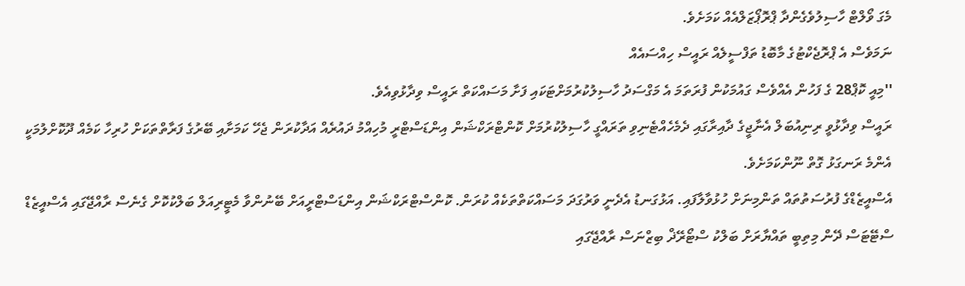މެގަ ވޯލްޓް ހާސިލުވެގެންދާ ޕްރޮޕޯޒަލްއެއް ކަމަށެވެ.
ނަމަވެސް އެ ޕްރޮޖެކްޓުގެ މާބޮޑު ތަފްސީލެއް ރައީސް ހިއްސައެއް
''މިއީ ކޮޕް28 ގެ ފަހުން އެއްވެސް ގައުމަކުން ފުރަތަމަ އެ މަގްސަދު ހާސިލުކުރުމަށްޓަކައި ފަށާ މަސައްކަތް ރައީސް ވިދާޅުވިއެވެ.
ރައީސް ވިދާޅުވީ ރިނިއުބަލް އެނާޖީގެ ދާއިރާގައި ދެމެހެއްޓެނިވި ތަރައްގީ ހާސިލުކުރުމަށް ކޮންޓްރަކްޝަން އިންޑަސްޓްރީ މުހިއްމު ދައުރެއް އަދާކުރަން ޖެހޭ ކަމަށާއި ބޭރުގެ ފަރާތްތަކަށް ހުރިހާ ކަމެއް ދޫކޮށްލުމަކީ އެންމެ ރަނގަޅު ގޮތް ނޫންކަމަށެވެ.
އެސްއީޒެޑްގެ ފުރުސަތުތައް ތަންމިނަށް ހުޅުވާލާފައި. އަޅުގަނޑު އެދެނީ ވަރުގަދަ މަސައްކަތްތަކެއް ކުރަން. ކޮންސްޓްރަކްޝަން އިންޑަސްޓްރީއަށް ބޭނުންވާ މެޓީރިއަލް ބަލްކުކޮށް ގެނެސް ރާއްޖޭގައި އެސްއީޒެޑް ސްޓޭޓަސް ދޭން މިތިބީ ތައްޔާރަށް ބަލްކު ސްޓޯރޭޛް ބިޒްނަސް ރާއްޖޭގައި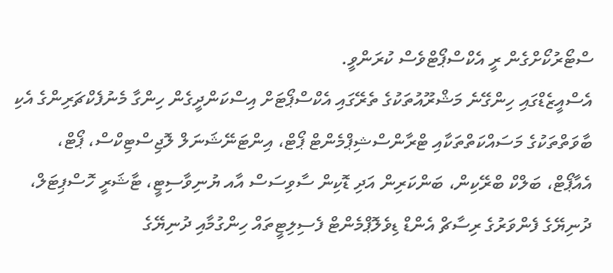ސްޓޯރުކޯށްގެން ރީ އެކްސްޕޯޓްވެސް ކުރަންވީ.
އެސްއީޒެޑްގައި ހިންގޭނެ މަޝްރޫއުތަކުގެ ތެރޭގައި އެކްސްޕޯޓަށް އިސްކަންދީގެން ހިންގާ މެނުފެކްޗަރިންގެ އެކި ބާވަތްތަކުގެ މަސައްކަތްތަކާއި ޓްރާންސްޝިޕްމެންޓް ޕޯޓް، އިންޓަނޭޝަނަލް ލޮޖިސްޓިކްސް، ޕޯޓް، އެއާޕޯޓް، ބަލްކް ބްރޭކިން، ބަންކަރިން އަދި ޑޮކިން ސާވިސަސް އާއ ޔުނިވާސިޓީ، ޓާޝަރީ ހޮސްޕިޓަލް، ދުނިޔޭގެ ފެންވަރުގެ ރިސާޗް އެންޑް ޑިވެލޮޕްމެންޓް ފެސިލިޓީތައް ހިންގުމާއި ދުނިޔޭގެ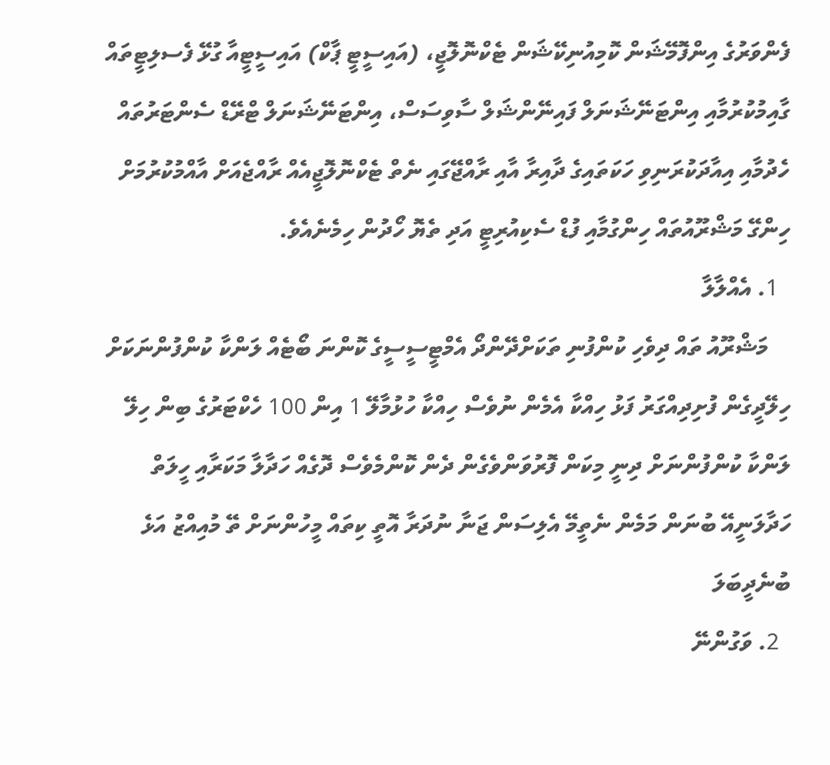ފެންވަރުގެ އިންފޮމޭޝަން ކޮމިއުނިކޭޝަން ޓެކްނޮލޮޖީ، (އައިސީޓީ ޕާކް) އައިސީޓީއާ ގުޅޭ ފެސލިޓީތައް ގާއިމުކުރުމާއި އިންޓަނޭޝަނަލް ފައިނޭންޝަލް ސާވިސަސް، އިންޓަނޭޝަނަލް ޓްރޭޑް ސެންޓަރުތައް ހެދުމާއި އިއާދަކުރަނިވި ހަކަތައިގެ ދާއިރާ އާއި ރާއްޖޭގައި ނެތް ޓެކްނޮލޮޖީއެއް ރާއްޖެއަށް އާއްމުކުރުމަށް ހިންގޭ މަޝްރޫއުތައް ހިންގުމާއި ފުޑް ސެކިއުރިޓީ އަދި ތެޔޮ ހޯދުން ހިމެނެއެވެ.
  1. އެއްލާލާ
    މަޝްރޫއު ތައް ދިވެހި ކުންފުނި ތަކަށްދޭންދޯ އެމްޓީސީސީގެ ކޮންނަ ބޯޓެއް ލަންކާ ކުންފުންނަކަށް ހިލޭދީގެން ފުށިދިއްގަރު ފަޅު ހިއްކާ އެމެން ނުވެސް ހިއްކާ ހުޅުމާލޭ 1 އިން 100 ހެކްޓަރުގެ ބިން ހިލޭ ލަންކާ ކުންފުންނަށް ދިނީ މިކަން ފޮރުވަންވެގެން ދެން ކޮންމެވެސް ދޮގެއް ހަދާލާ މަކަރާއި ހީލަތް ހަދާލަނީއޭ ބުނަން މަމެން ނެތީމޭ އެލިސަން ޖަނާ ނުދަރާ އޮތީ ކިތައް މީހުންނަށް ތޭ މުއިއްޒު އަޅެ ބުނެދީބަލަ
  2. ވަގުންނޭ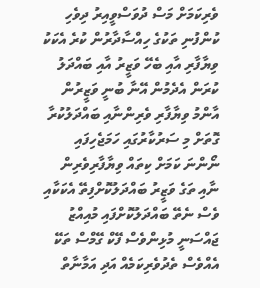ވެރިކަމަށް މަސް ދުވަސްވީއިރު ދިވެހި ކުންފުނި ތަކުގެ ހިއްސާދާރުން ކުރެ އެކަކު ވިޔާފާރި އާއި ބެހޭ ވަޒީރު އާއި ބައްދަލު ކުރަން އެދެމުން އޭނާ ބުނީ ވަޒީރުން އާންމު ވިޔާފާރި ވެރިންނާއި ބައްދަލުކުރާ ގޮތަށް މި ސަރުކާރުގައި ހަމަޖެހިފައި ނޯންނަ ކަމަށް ކިތައް ވިޔާފާރިވެރިން ނާއި ތަގެ ވަޒީރު ބައްދަލުކޮށްފިތޭ އެކަކާއި ވެސް ނެތޭ ބައްދަލުކޮށްފައި މުއިއްޒު ޖައްސަނީ މުޅިންވެސް ފޭކް ގޭމްސް ތަކޭ އެއްވެސް ތެދުވެރިކަމެއް އަދި އަމާނާތް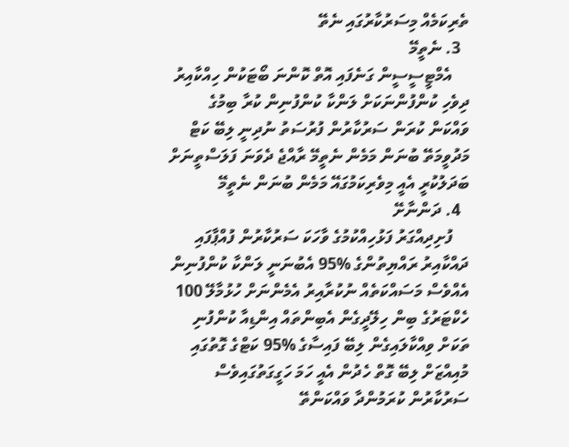ތެރިކަމެއް މިސަރުކާރުގައި ނެތޭ
  3. ނެތީމޭ
    އެމްޓީސީސީން ގަނެފައި އޮތް ކޮންނަ ބޯޓަކުން ހިއްކާއިރު ދިވެހި ކުންފުންނަކަށް ލަންކާ ކުންފުނިން ކުރާ ބިމުގެ ވައްކަން ކުރަން ސަރުކާރުން ފުރުސަތު ނުދިނީ ލިބޭ ކަޓް މަދުވީމަތޭ ބުނަން މަމެން ނެތީމޭ ރާއްޖެ ދެވަނަ ފަލަސްތީނަށް ބަދަލުކުރީ އެއީ މިވެރިކަމުގައޭ މަމެން ބުނަން ނެތީމޭ
  4. ދަންނާށޭ
    ފުށިދިއްގަރު ފަޅުހިއްކުމުގެ ވާހަކަ ސަރުކާރުން ފުއްޕާފައި ދައްކާއިރު ރައްޔިތުންގެ %95 އެބުނަނީ ލަންކާ ކުންފުނިން އެއްވެސް މަސައްކަތެއް ނުކުރާއިރު އެމެންނަށް ހުޅުމާލޭ 100 ހެކްޓަރުގެ ބިން ހިލޭދީގެން އެބިންތައް އިންޑިއާ ކުންފުނި ތަކަށް ވިއްކާލައިގެން ލިބޭ ފައިސާގެ %95 ކަޓްގެ ގޮތުގައި މުއިއްޒަށް ލިބޭ ގޮތް ހެދުން އެއީ ހަމަ ހަގީގަތުގައިވެސް ސަރުކާރުން ކުރަމުންދާ ވައްކަންތޭ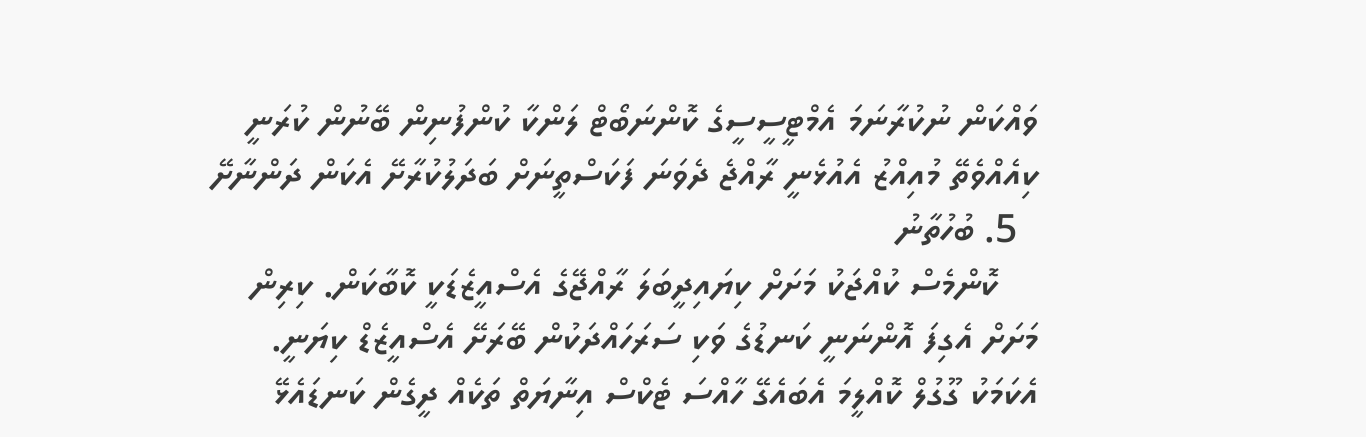ވައްކަން ނުކުރާނަމަ އެމްޓީސީސީގެ ކޮންނަބޯޓް ލަންކާ ކުންފުނިން ބޭނުން ކުރަނީ ކިއެއްވެތޭ މުއިއްޒު އެއުޅެނީ ރާއްޖެ ދެވަނަ ފަކަސްތީނަށް ބަދަލުކުރާށޭ އެކަން ދަންނާށޭ
  5. ބުހުތާނު
    ކޮންމެސް ކުއްޖަކު މަށަށް ކިޔައިދީބަލަ ރާއްޖޭގެ އެސްއީޒެޑަކީ ކޮބާކަން. ކިރިން މަށަށް އެގިފަ އޮންނަނީ ކަނޑުގެ ވަކި ސަރަހައްދަކުން ބޭރަށޭ އެސްއީޒެޑް ކިޔަނީ. އެކަމަކު ގޫގުލް ކޮއްލީމަ އެބައެގޭ ހާއްސަ ޓެކްސް އިނާޔަތް ތަކެއް ދީގެން ކަނޑައެޅޭ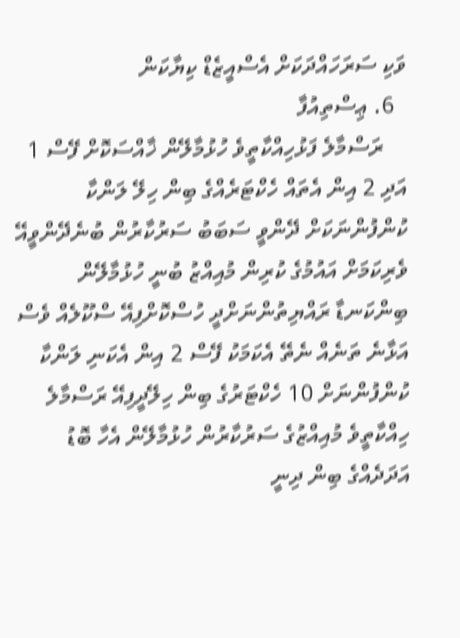ވަކި ސަރަހައްދަކަށް އެސްއީޒެޑް ކިޔާކަން
  6. ޢިސްތިއުފާ
    ރަސްމާލެ ފަޅުހިއްކާތީވެ ހުޅުމާލޭން ޚާއްސަކޮށް ފޭސް 1 އަދި 2 އިން އެތައް ހެކްޓަރެއްގެ ބިން ހިލޭ ލަންކާ ކުންފުންނަކަށް ދޭންވީ ސަބަބު ސަރުކާރުން ބުނެދޭންވީއޭ ވެރިކަމަށް އައުމުގެ ކުރިން މުއިއްޒު ބުނީ ހުޅުމާލޭން ބިންކަނޑާ ރައްޔިތުންނަށްދީ ހުސްކޮށްފިއޭ ސްކޫލެއް ވެސް އަޅާނެ ތަނެއް ނެތޭ އެކަމަކު ފޭސް 2 އިން އެކަނި ލަންކާ ކުންފުންނަށް 10 ހެކްޓަރުގެ ބިން ހިލޭދީފިއޭ ރަސްމާލެ ހިއްކާތީވެ މުއިއްޒުގެ ސަރުކާރުން ހުޅުމާލޭން އެހާ ބޮޑު އަދަދެއްގެ ބިން ދިނީ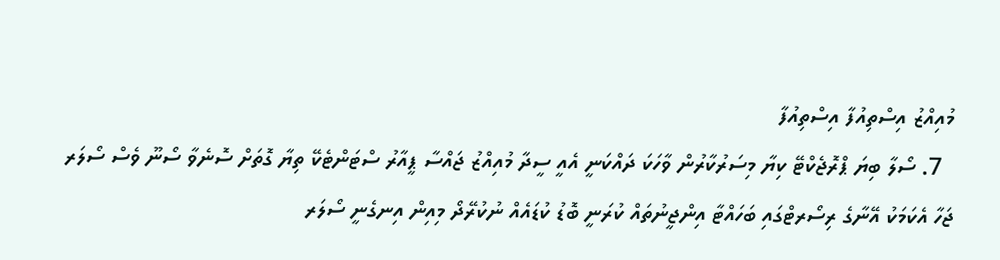މުއިއްޒު އިސްތިއުފާ އިސްތިއުފާ
  7. ސޯލާ ބިޔަ ޕްރޮޖެކްޓޭ ކިޔާ މިސަރުކާރުން ވާހަކަ ދައްކަނީ އެއީ ސީދާ މުއިއްޒު ޖައްސާ ޕީއާރު ސްޓަންޓެކޭ ތިޔާ ގޮތަށް ސޮނެވާ ސޯނޫ ވެސް ސޯލަރ ޖަހާ އެކަމަކު އޭނާގެ ރިސޯރޓްގައި ބަހައްޓާ އިންޖީނުތައް ކުރަނީ ބޮޑު ކުޑައެއް ނުކުރޭދޯ މިއިން އިނގެނީ ސޯލަރ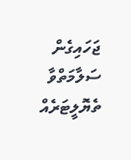ޖަހައިގެން ސަލާމަތްވާ ތެޔޮލީޓަރެއް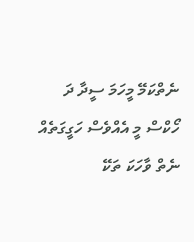ނެތްކަމޭ މީހަމަ ސީދާ ދަ ހޯކްސް މީ އެއްވެސް ހަގީގަތެއް ނެތް ވާހަކަ ތަކޭ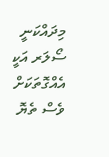މިދައްކަނީ ސޯލަރ އަކީ އެއްގޮތަކަށް ވެސް ތެޔޮ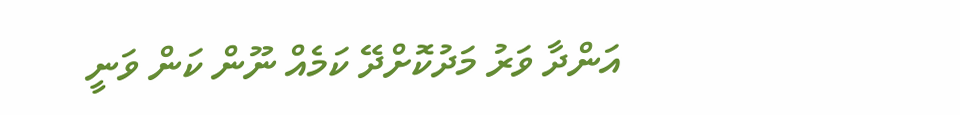އަންދާ ވަރު މަދުކޮށްދޭ ކަމެއް ނޫން ކަން ވަނީ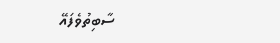ސާބިތުވެފައޭ